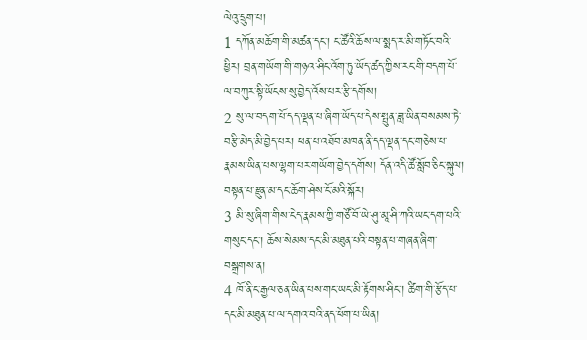ལེའུ་དྲུག་པ།
1 དཀོན་མཆོག་གི་མཚན་དང་། ང་ཚོའི་ཆོས་ལ་སྨད་ར་མི་གཏོང་བའི་ཕྱིར། བྲན་གཡོག་གི་གཉའ་ཤིང་འོག་ཏུ་ཡོད་ཚད་ཀྱིས་རང་གི་བདག་པོ་ལ་བཀུར་སྟི་ཡོངས་སུ་བྱེད་འོས་པར་རྩི་དགོས།
2 སུ་ལ་བདག་པོ་དད་ལྡན་པ་ཞིག་ཡོད་པ་དེས་སྤུན་ཟླ་ཡིན་བསམས་ཏེ་བརྩི་མེད་མི་བྱེད་པར། ཕན་པ་འཐོབ་མཁན་ནི་དད་ལྡན་དང་གཅེས་པ་རྣམས་ཡིན་པས་ལྷག་པར་གཡོག་བྱེད་དགོས། དོན་འདི་ཚོ་སློབ་ཅིང་སྐུལ།
བསྟན་པ་རྫུན་མ་དང་ཆོག་ཤེས་ངོ་མའི་སྐོར།
3 མི་སུ་ཞིག་གིས་ངེད་རྣམས་ཀྱི་གཙོ་བོ་ཡེ་ཤུ་མཱ་ཤི་ཀའི་ཡང་དག་པའི་གསུང་དང་། ཆོས་སེམས་དང་མི་མཐུན་པའི་བསྟན་པ་གཞན་ཞིག་བསྒྲགས་ན།
4 ཁོ་ནི་ང་རྒྱལ་ཅན་ཡིན་པས་གང་ཡང་མི་རྟོགས་ཤིང་། ཚིག་གི་རྩོད་པ་དང་མི་མཐུན་པ་ལ་དགའ་བའི་ནད་ཕོག་པ་ཡིན།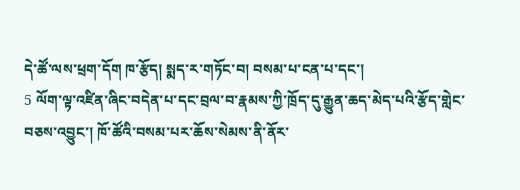དེ་ཚོ་ལས་ཕྲག་དོག ཁ་རྩོད། སྨད་ར་གཏོང་བ། བསམ་པ་ངན་པ་དང་།
5 ལོག་ལྟ་འཛིན་ཞིང་བདེན་པ་དང་བྲལ་བ་རྣམས་ཀྱི་ཁྲོད་དུ་རྒྱུན་ཆད་མེད་པའི་རྩོད་གླེང་བཅས་འབྱུང་། ཁོ་ཚོའི་བསམ་པར་ཆོས་སེམས་ནི་ནོར་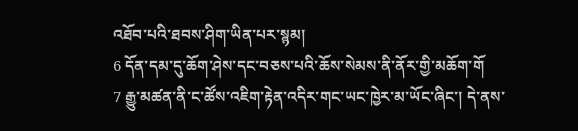འཐོབ་པའི་ཐབས་ཤིག་ཡིན་པར་སྙམ།
6 དོན་དམ་དུ་ཆོག་ཤེས་དང་བཅས་པའི་ཆོས་སེམས་ནི་ནོར་གྱི་མཆོག་གོ
7 རྒྱུ་མཚན་ནི་ང་ཚོས་འཇིག་རྟེན་འདིར་གང་ཡང་ཁྱེར་མ་ཡོང་ཞིང་། དེ་ནས་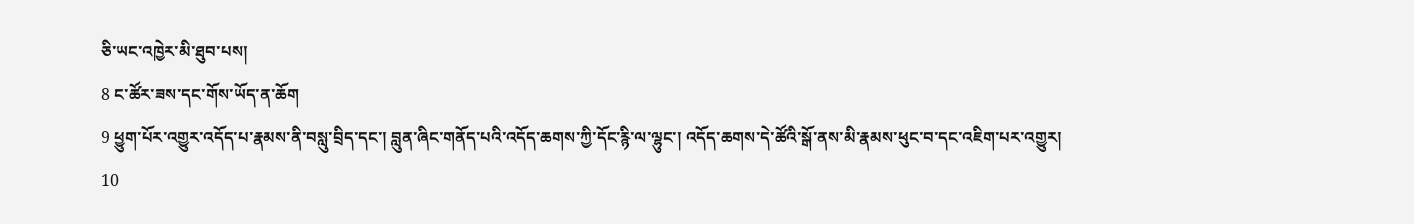ཅི་ཡང་འཁྱེར་མི་ཐུབ་པས།
8 ང་ཚོར་ཟས་དང་གོས་ཡོད་ན་ཆོག
9 ཕྱུག་པོར་འགྱུར་འདོད་པ་རྣམས་ནི་བསླུ་བྲིད་དང་། བླུན་ཞིང་གནོད་པའི་འདོད་ཆགས་ཀྱི་དོང་རྙི་ལ་ལྷུང་། འདོད་ཆགས་དེ་ཚོའི་སྒོ་ནས་མི་རྣམས་ཕུང་བ་དང་འཇིག་པར་འགྱུར།
10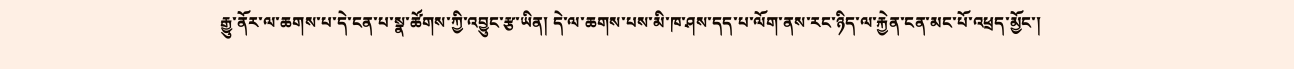རྒྱུ་ནོར་ལ་ཆགས་པ་དེ་ངན་པ་སྣ་ཚོགས་ཀྱི་འབྱུང་རྩ་ཡིན། དེ་ལ་ཆགས་པས་མི་ཁ་ཤས་དད་པ་ལོག་ནས་རང་ཉིད་ལ་རྐྱེན་ངན་མང་པོ་འཕྲད་མྱོང་།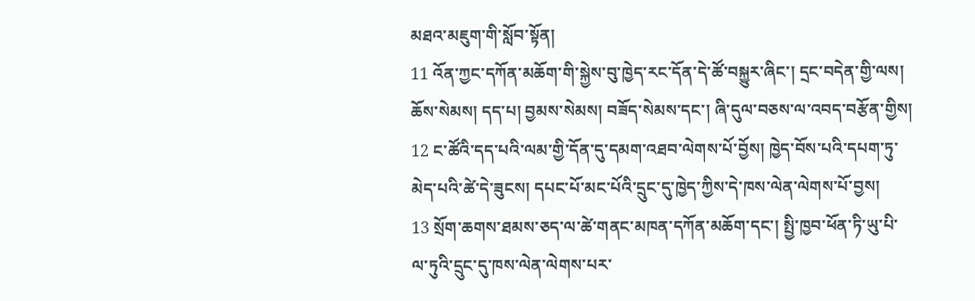མཐའ་མཇུག་གི་སློབ་སྟོན།
11 འོན་ཀྱང་དཀོན་མཆོག་གི་སྐྱེས་བུ་ཁྱེད་རང་དོན་དེ་ཚོ་བསྐྱུར་ཞིང་། དྲང་བདེན་གྱི་ལས། ཆོས་སེམས། དད་པ། བྱམས་སེམས། བཟོད་སེམས་དང་། ཞི་དུལ་བཅས་ལ་འབད་བརྩོན་གྱིས།
12 ང་ཚོའི་དད་པའི་ལམ་གྱི་དོན་དུ་དམག་འཐབ་ལེགས་པོ་བྱོས། ཁྱེད་བོས་པའི་དཔག་ཏུ་མེད་པའི་ཚེ་དེ་ཟུངས། དཔང་པོ་མང་པོའི་དྲུང་དུ་ཁྱེད་ཀྱིས་དེ་ཁས་ལེན་ལེགས་པོ་བྱས།
13 སྲོག་ཆགས་ཐམས་ཅད་ལ་ཚེ་གནང་མཁན་དཀོན་མཆོག་དང་། སྤྱི་ཁྱབ་ཕོན་ཏི་ཡུ་པི་ལ་ཏུའི་དྲུང་དུ་ཁས་ལེན་ལེགས་པར་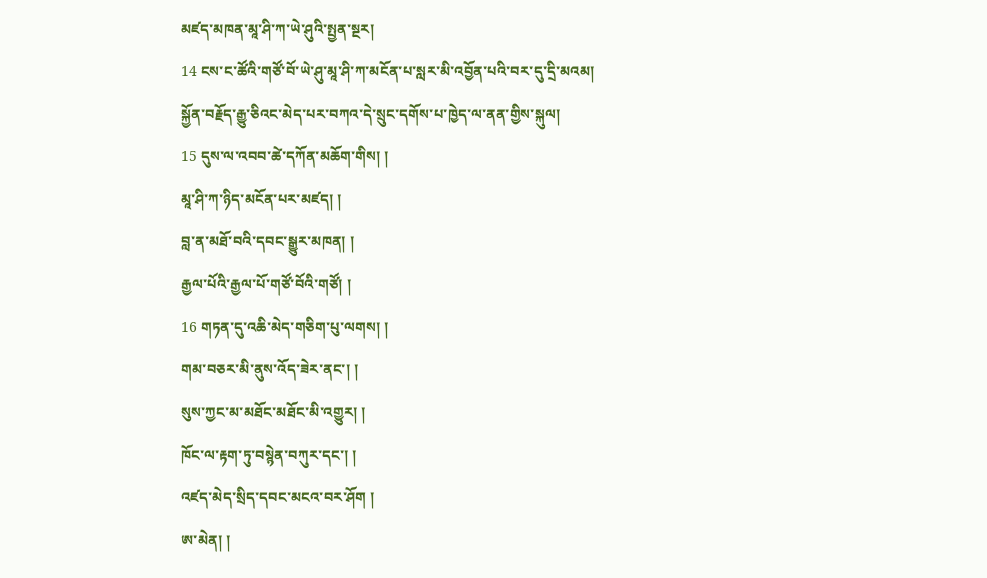མཛད་མཁན་མཱ་ཤི་ཀ་ཡེ་ཤུའི་སྤྱན་སྔར།
14 ངས་ང་ཚོའི་གཙོ་བོ་ཡེ་ཤུ་མཱ་ཤི་ཀ་མངོན་པ་སླར་མི་འབྱོན་པའི་བར་དུ་དྲི་མའམ། སྐྱོན་བརྗོད་རྒྱུ་ཅིའང་མེད་པར་བཀའ་དེ་སྲུང་དགོས་པ་ཁྱེད་ལ་ནན་གྱིས་སྐུལ།
15 དུས་ལ་འབབ་ཚེ་དཀོན་མཆོག་གིས། །
མཱ་ཤི་ཀ་ཉིད་མངོན་པར་མཛད། །
བླ་ན་མཐོ་བའི་དབང་སྒྱུར་མཁན། །
རྒྱལ་པོའི་རྒྱལ་པོ་གཙོ་བོའི་གཙོ། །
16 གཏན་དུ་འཆི་མེད་གཅིག་པུ་ལགས། །
གམ་བཅར་མི་ནུས་འོད་ཟེར་ནང་། །
སུས་ཀྱང་མ་མཐོང་མཐོང་མི་འགྱུར། །
ཁོང་ལ་རྟག་ཏུ་བསྙེན་བཀུར་དང་། །
འཛད་མེད་སྲིད་དབང་མངའ་བར་ཤོག །
ཨ་མེན། །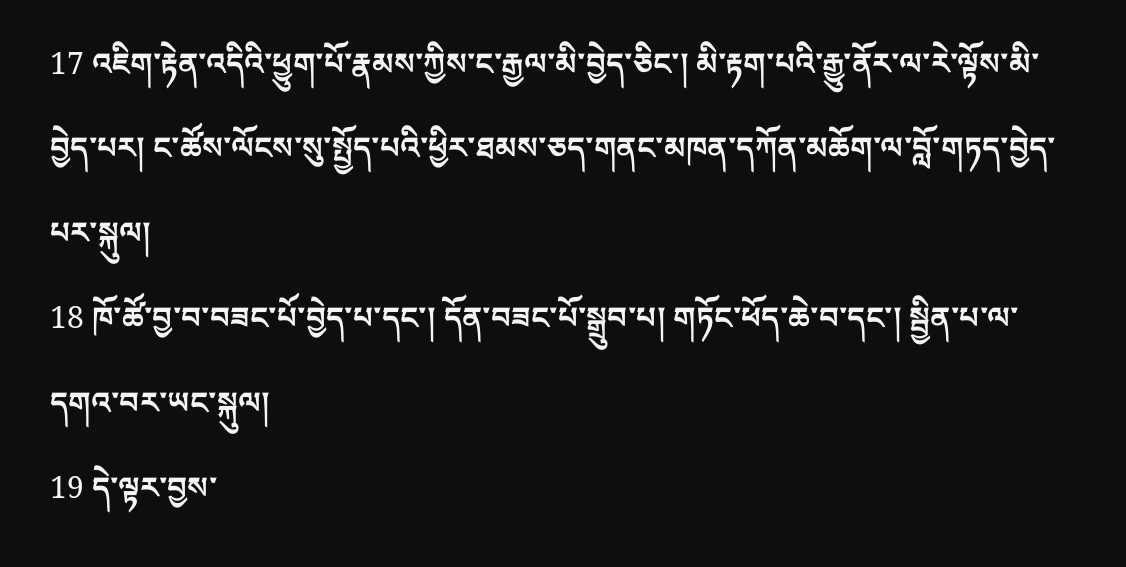17 འཇིག་རྟེན་འདིའི་ཕྱུག་པོ་རྣམས་ཀྱིས་ང་རྒྱལ་མི་བྱེད་ཅིང་། མི་རྟག་པའི་རྒྱུ་ནོར་ལ་རེ་ལྟོས་མི་བྱེད་པར། ང་ཚོས་ལོངས་སུ་སྤྱོད་པའི་ཕྱིར་ཐམས་ཅད་གནང་མཁན་དཀོན་མཆོག་ལ་བློ་གཏད་བྱེད་པར་སྐུལ།
18 ཁོ་ཚོ་བྱ་བ་བཟང་པོ་བྱེད་པ་དང་། དོན་བཟང་པོ་སྒྲུབ་པ། གཏོང་ཕོད་ཆེ་བ་དང་། སྦྱིན་པ་ལ་དགའ་བར་ཡང་སྐུལ།
19 དེ་ལྟར་བྱས་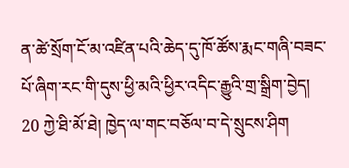ན་ཚེ་སྲོག་ངོ་མ་འཛིན་པའི་ཆེད་དུ་ཁོ་ཚོས་རྨང་གཞི་བཟང་པོ་ཞིག་རང་གི་དུས་ཕྱི་མའི་ཕྱིར་འདིང་རྒྱུའི་གྲ་སྒྲིག་བྱེད།
20 ཀྱེ་ཐི་མོ་ཐེ། ཁྱེད་ལ་གང་བཅོལ་བ་དེ་སྲུངས་ཤིག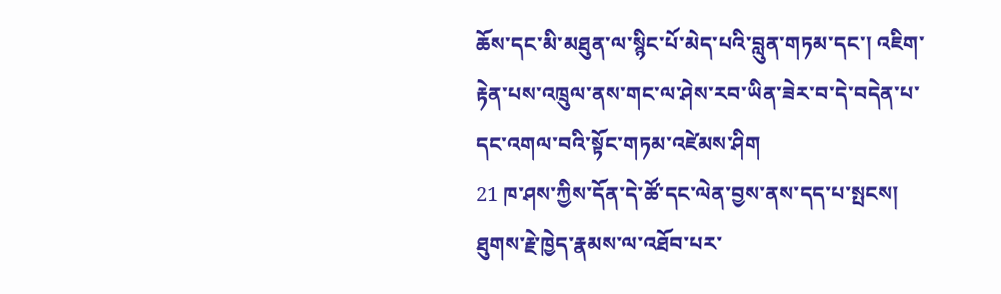ཆོས་དང་མི་མཐུན་ལ་སྙིང་པོ་མེད་པའི་བླུན་གཏམ་དང་། འཇིག་རྟེན་པས་འཁྲུལ་ནས་གང་ལ་ཤེས་རབ་ཡིན་ཟེར་བ་དེ་བདེན་པ་དང་འགལ་བའི་སྟོང་གཏམ་འཛེམས་ཤིག
21 ཁ་ཤས་ཀྱིས་དོན་དེ་ཚོ་དང་ལེན་བྱས་ནས་དད་པ་སྤངས། ཐུགས་རྗེ་ཁྱེད་རྣམས་ལ་འཐོབ་པར་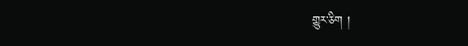གྱུར་ཅིག །